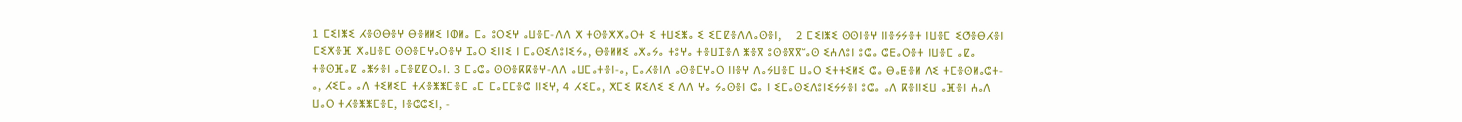1 ⵎⵉⵏⵥⵉ ⵃⴻⵙⴱⴻⵖ ⴱⴻⵍⵍⵉ ⵏⵀⵍⴰ ⵎⴰ ⵓⵔⵉⵖ ⴰⵡⴻⵎ-ⴷⴷ ⵅ ⵜⵙⴻⵅⵅⴰⵔⵜ ⵉ ⵜⵡⵉⵥⴰ ⵉ ⵉⵎⵇⴻⴷⴷⴰⵙⴻⵏ,    2 ⵎⵉⵏⵥⵉ ⵙⵙⵏⴻⵖ ⵏⵏⴻⵢⵢⴻⵜ ⵏⵡⴻⵎ ⵉⵚⴻⴱⵃⴻⵏ ⵎⵉⵅⴻⴼ ⵅⴰⵡⴻⵎ ⵙⵙⴻⵎⵖⴰⵔⴻⵖ ⵊⴰⵔ ⵉⵏⵏⵉ ⵏ ⵎⴰⵙⵉⴷⵓⵏⵉⵢⴰ, ⴱⴻⵍⵍⵉ ⴰⵅⴰⵢⴰ ⵜⵓⵖⴰ ⵜⴻⵡⵊⴻⴷ ⵥⴻⴳ ⵓⵙⴻⴳⴳⵯⴰⵙ ⵉⵄⴷⵓⵏ ⵓⵛⴰ ⵛⴹⴰⵔⴻⵜ ⵏⵡⴻⵎ ⴰⵇⴰ ⵜⴻⵙⴼⴰⵇ ⴰⵥⵢⴻⵏ ⴰⵎⴻⵇⵇⵔⴰⵏ. 3 ⵎⴰⵛⴰ ⵙⵙⴻⴽⴽⴻⵖ-ⴷⴷ ⴰⵡⵎⴰⵜⴻⵏ-ⴰ, ⵎⴰⵃⴻⵏⴷ ⴰⵙⴻⵎⵖⴰⵔ ⵏⵏⴻⵖ ⴷⴰⵢⵡⴻⵎ ⵡⴰⵔ ⵉⵜⵜⵉⵍⵉ ⵛⴰ ⴱⴰⵟⴻⵍ ⴷⵉ ⵜⵎⴻⵙⵍⴰⵛⵜ-ⴰ, ⵃⵉⵎⴰ ⴰⴷ ⵜⵉⵍⵉⵎ ⵜⵃⴻⵥⵥⵎⴻⵎ ⴰⵎ ⵎⴰⵎⵎⴻⵛ ⵏⵏⵉⵖ, 4 ⵃⵉⵎⴰ, ⵅⵎⵉ ⴽⵉⴷⵉ ⵉ ⴷⴷ ⵖⴰ ⵢⴰⵙⴻⵏ ⵛⴰ ⵏ ⵉⵎⴰⵙⵉⴷⵓⵏⵉⵢⵢⴻⵏ ⵓⵛⴰ ⴰⴷ ⴽⴻⵏⵏⵉⵡ ⴰⴼⴻⵏ ⵄⴰⴷ ⵡⴰⵔ ⵜⵃⴻⵥⵥⵎⴻⵎ, ⵏⴻⵛⵛⵉⵏ, -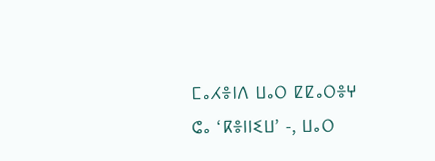ⵎⴰⵃⴻⵏⴷ ⵡⴰⵔ ⵇⵇⴰⵔⴻⵖ ⵛⴰ ‘ⴽⴻⵏⵏⵉⵡ’ -, ⵡⴰⵔ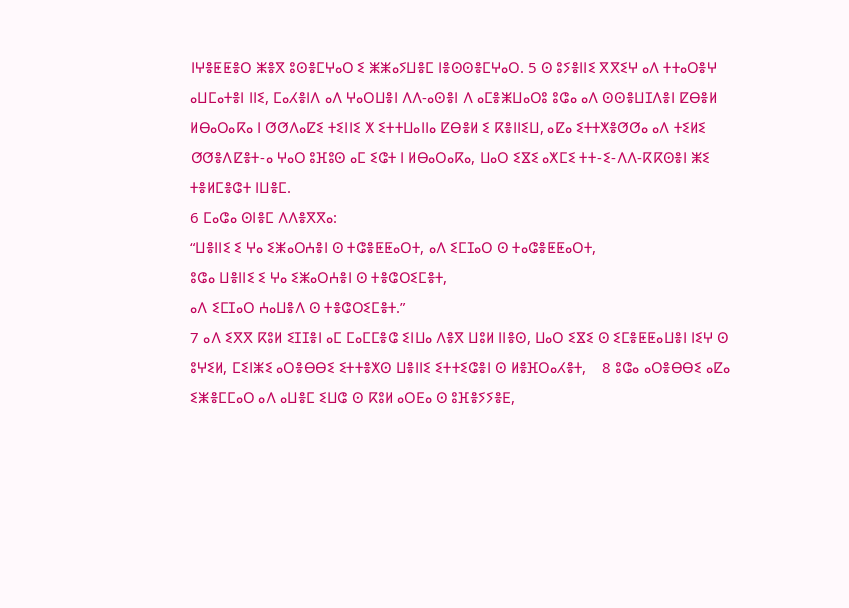ⵏⵖⴻⵟⵟⴻⵔ ⵥⴻⴳ ⵓⵙⴻⵎⵖⴰⵔ ⵉ ⵥⵥⴰⵢⵡⴻⵎ ⵏⴻⵙⵙⴻⵎⵖⴰⵔ. 5 ⵙ ⵓⵢⴻⵏⵏⵉ ⴳⴳⵉⵖ ⴰⴷ ⵜⵜⴰⵔⴻⵖ ⴰⵡⵎⴰⵜⴻⵏ ⵏⵏⵉ, ⵎⴰⵃⴻⵏⴷ ⴰⴷ ⵖⴰⵔⵡⴻⵏ ⴷⴷ-ⴰⵙⴻⵏ ⴷ ⴰⵎⴻⵥⵡⴰⵔⵓ ⵓⵛⴰ ⴰⴷ ⵙⵙⴻⵡⵊⴷⴻⵏ ⵇⴱⴻⵍ ⵍⴱⴰⵔⴰⴽⴰ ⵏ ⵚⵚⴷⴰⵇⵉ ⵜⵉⵏⵏⵉ ⵅ ⵉⵜⵜⵡⴰⵏⵏⴰ ⵇⴱⴻⵍ ⵉ ⴽⴻⵏⵏⵉⵡ, ⴰⵇⴰ ⵉⵜⵜⵅⴻⵚⵚⴰ ⴰⴷ ⵜⵉⵍⵉ ⵚⵚⴻⴷⵇⴻⵜ-ⴰ ⵖⴰⵔ ⵓⴼⵓⵙ ⴰⵎ ⵉⵛⵜ ⵏ ⵍⴱⴰⵔⴰⴽⴰ, ⵡⴰⵔ ⵉⴵⵉ ⴰⵅⵎⵉ ⵜⵜ-ⵉ-ⴷⴷ-ⴽⴽⵙⴻⵏ ⵥⵉ ⵜⴻⵍⵎⴻⵛⵜ ⵏⵡⴻⵎ.
6 ⵎⴰⵛⴰ ⵙⵏⴻⵎ ⴷⴷⴻⴳⴳⴰ:
“ⵡⴻⵏⵏⵉ ⵉ ⵖⴰ ⵉⵥⴰⵔⵄⴻⵏ ⵙ ⵜⵛⴻⵟⵟⴰⵔⵜ, ⴰⴷ ⵉⵎⵊⴰⵔ ⵙ ⵜⴰⵛⴻⵟⵟⴰⵔⵜ,
ⵓⵛⴰ ⵡⴻⵏⵏⵉ ⵉ ⵖⴰ ⵉⵥⴰⵔⵄⴻⵏ ⵙ ⵜⴻⵛⵔⵉⵎⴻⵜ,
ⴰⴷ ⵉⵎⵊⴰⵔ ⵄⴰⵡⴻⴷ ⵙ ⵜⴻⵛⵔⵉⵎⴻⵜ.”
7 ⴰⴷ ⵉⴳⴳ ⴽⵓⵍ ⵉⵊⵊⴻⵏ ⴰⵎ ⵎⴰⵎⵎⴻⵛ ⵉⵏⵡⴰ ⴷⴻⴳ ⵡⵓⵍ ⵏⵏⴻⵙ, ⵡⴰⵔ ⵉⴵⵉ ⵙ ⵉⵎⴻⵟⵟⴰⵡⴻⵏ ⵏⵉⵖ ⵙ ⵓⵖⵉⵍ, ⵎⵉⵏⵥⵉ ⴰⵔⴻⴱⴱⵉ ⵉⵜⵜⴻⵅⵙ ⵡⴻⵏⵏⵉ ⵉⵜⵜⵉⵛⴻⵏ ⵙ ⵍⴻⴼⵔⴰⵃⴻⵜ,    8 ⵓⵛⴰ ⴰⵔⴻⴱⴱⵉ ⴰⵇⴰ ⵉⵥⴻⵎⵎⴰⵔ ⴰⴷ ⴰⵡⴻⵎ ⵉⵡⵛ ⵙ ⴽⵓⵍ ⴰⵔⴹⴰ ⵙ ⵓⴼⴻⵢⵢⴻⴹ,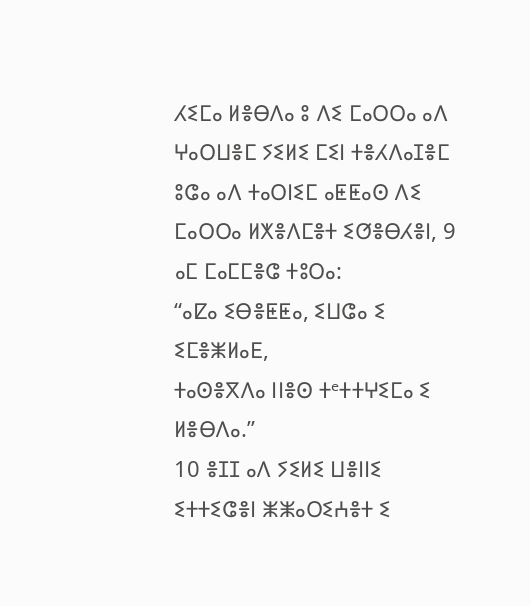ⵃⵉⵎⴰ ⵍⴻⴱⴷⴰ ⵓ ⴷⵉ ⵎⴰⵔⵔⴰ ⴰⴷ ⵖⴰⵔⵡⴻⵎ ⵢⵉⵍⵉ ⵎⵉⵏ ⵜⴻⵃⴷⴰⵊⴻⵎ ⵓⵛⴰ ⴰⴷ ⵜⴰⵔⵏⵉⵎ ⴰⵟⵟⴰⵙ ⴷⵉ ⵎⴰⵔⵔⴰ ⵍⵅⴻⴷⵎⴻⵜ ⵉⵚⴻⴱⵃⴻⵏ, 9 ⴰⵎ ⵎⴰⵎⵎⴻⵛ ⵜⵓⵔⴰ:
“ⴰⵇⴰ ⵉⴱⴻⵟⵟⴰ, ⵉⵡⵛⴰ ⵉ ⵉⵎⴻⵥⵍⴰⴹ,
ⵜⴰⵙⴻⴳⴷⴰ ⵏⵏⴻⵙ ⵜᵉⵜⵜⵖⵉⵎⴰ ⵉ ⵍⴻⴱⴷⴰ.”
10 ⴻⵊⵊ ⴰⴷ ⵢⵉⵍⵉ ⵡⴻⵏⵏⵉ ⵉⵜⵜⵉⵛⴻⵏ ⵥⵥⴰⵔⵉⵄⴻⵜ ⵉ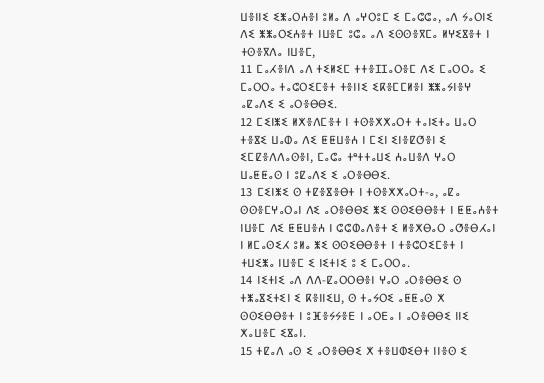ⵡⴻⵏⵏⵉ ⵉⵥⴰⵔⵄⴻⵏ ⵓⵍⴰ ⴷ ⴰⵖⵔⵓⵎ ⵉ ⵎⴰⵛⵛⴰ, ⴰⴷ ⵢⴰⵔⵏⵉ ⴷⵉ ⵥⵥⴰⵔⵉⵄⴻⵜ ⵏⵡⴻⵎ ⵓⵛⴰ ⴰⴷ ⵉⵙⵙⴻⴳⵎⴰ ⵍⵖⵉⴵⴻⵜ ⵏ ⵜⵙⴻⴳⴷⴰ ⵏⵡⴻⵎ,
11 ⵎⴰⵃⴻⵏⴷ ⴰⴷ ⵜⵉⵍⵉⵎ ⵜⵜⴻⵊⵊⴰⵔⴻⵎ ⴷⵉ ⵎⴰⵔⵔⴰ ⵉ ⵎⴰⵔⵔⴰ ⵜⴰⵛⵔⵉⵎⴻⵜ ⵜⴻⵏⵏⵉ ⵉⴽⴻⵎⵎⵍⴻⵏ ⵥⵥⴰⵢⵏⴻⵖ ⴰⵇⴰⴷⵉ ⵉ ⴰⵔⴻⴱⴱⵉ.
12 ⵎⵉⵏⵥⵉ ⵍⵅⴻⴷⵎⴻⵜ ⵏ ⵜⵙⴻⵅⵅⴰⵔⵜ ⵜⴰⵏⵉⵜⴰ ⵡⴰⵔ ⵜⴻⴵⵉ ⵡⴰⵀⴰ ⴷⵉ ⵟⵟⵡⴻⵄ ⵏ ⵎⵉⵏ ⵉⵏⴻⵇⵚⴻⵏ ⵉ ⵉⵎⵇⴻⴷⴷⴰⵙⴻⵏ, ⵎⴰⵛⴰ ⵜᵉⵜⵜⴰⵡⵉ ⵄⴰⵡⴻⴷ ⵖⴰⵔ ⵡⴰⵟⵟⴰⵙ ⵏ ⵓⵇⴰⴷⵉ ⵉ ⴰⵔⴻⴱⴱⵉ.
13 ⵎⵉⵏⵥⵉ ⵙ ⵜⵇⴻⴵⴻⴱⵜ ⵏ ⵜⵙⴻⵅⵅⴰⵔⵜ-ⴰ, ⴰⵇⴰ ⵙⵙⴻⵎⵖⴰⵔⴰⵏ ⴷⵉ ⴰⵔⴻⴱⴱⵉ ⵥⵉ ⵙⵙⵉⴱⴱⴻⵜ ⵏ ⵟⵟⴰⵄⴻⵜ ⵏⵡⴻⵎ ⴷⵉ ⵟⵟⵡⴻⵄ ⵏ ⵛⵛⵀⴰⴷⴻⵜ ⵉ ⵍⴻⵅⴱⴰⵔ ⴰⵚⴻⴱⵃⴰⵏ ⵏ ⵍⵎⴰⵙⵉⵃ ⵓⵍⴰ ⵥⵉ ⵙⵙⵉⴱⴱⴻⵜ ⵏ ⵜⴻⵛⵔⵉⵎⴻⵜ ⵏ ⵜⵡⵉⵥⴰ ⵏⵡⴻⵎ ⵉ ⵏⵉⵜⵏⵉ ⵓ ⵉ ⵎⴰⵔⵔⴰ.
14 ⵏⵉⵜⵏⵉ ⴰⴷ ⴷⴷ-ⵇⴰⵔⵔⴱⴻⵏ ⵖⴰⵔ ⴰⵔⴻⴱⴱⵉ ⵙ ⵜⵥⴰⴵⵉⵜⵉⵏ ⵉ ⴽⴻⵏⵏⵉⵡ, ⵙ ⵜⴰⵢⵔⵉ ⴰⵟⵟⴰⵙ ⵅ ⵙⵙⵉⴱⴱⴻⵜ ⵏ ⵓⴼⴻⵢⵢⴻⴹ ⵏ ⴰⵔⴹⴰ ⵏ ⴰⵔⴻⴱⴱⵉ ⵏⵏⵉ ⵅⴰⵡⴻⵎ ⵉⴵⴰⵏ.
15 ⵜⵇⴰⴷ ⴰⵙ ⵉ ⴰⵔⴻⴱⴱⵉ ⵅ ⵜⴻⵡⵀⵉⴱⵜ ⵏⵏⴻⵙ ⵉ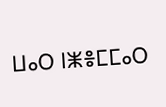ⵡⴰⵔ ⵏⵥⴻⵎⵎⴰⵔ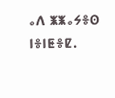ⴰⴷ ⵥⵥⴰⵢⴻⵙ ⵏⴻⵏⵟⴻⵇ.